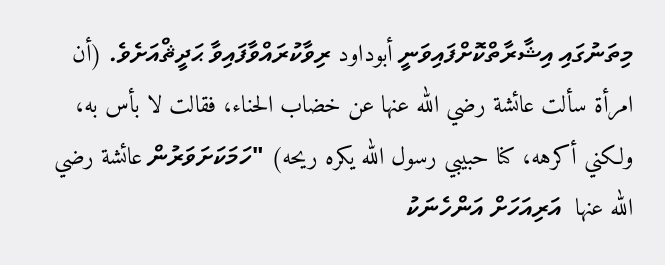މިތަނުގައި އިޝާރާތްކޮށްފައިވަނީ أبوداود ރިވާކުރައްވާފައިވާ ޙަދީޘްއަށެވެ. (أن امرأة سألت عائشة رضي الله عنها عن خضاب الحناء، فقالت لا بأس به، ولكني أكرهه، كنا حبيبي رسول الله يكره ريحه) "ހަމަކަށަވަރުން عائشة رضي الله عنها  އަރިއަހަށް އަންހެނަކު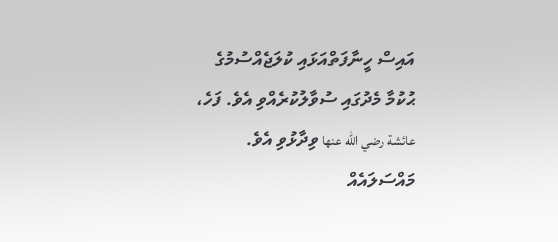އައިސް ހީނާފަތްއަޅައި ކުލަޖެއްސުމުގެ ޙުކުމާ މެދުގައި ސުވާލުކުރެއްވި އެވެ. ފަހެ، عائشة رضي الله عنها ވިދާޅުވި އެވެ. މައްސަލައެއް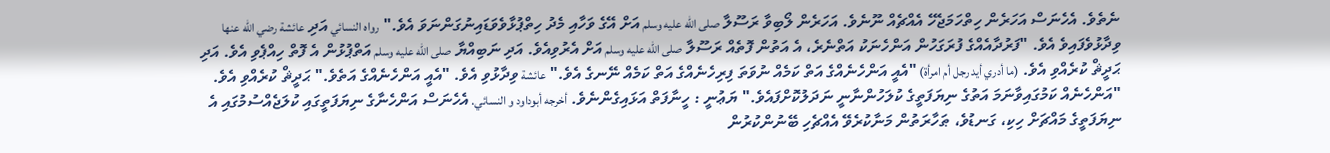ނެތެވެ. އެހެނަސް އަހަރެން ހިތްހަމަޖެހޭ އެއްޗެއް ނޫނެވެ. އަހަރެން ލޯބިވާ ރަސޫލާ صلى الله عليه وسلم އަށް އޭގެ ވަހާއި މެދު ހިތްޕުޅާވެވަޑައިނުގަންނަވަ އެވެ." رواه النسائي އަދި عائشة رضي الله عنها ވިދާޅުވެފައިވެ އެވެ. "ފަރުދާއެއްގެ ފުރަގަހުން އަންހެނަކު އަތްނެރެ، އެ އަތުން ފޮތެއް ރަސޫލާ صلى الله عليه وسلم އަށް އެރުވިއެވެ. އަދި ނަބިއްޔާ صلى الله عليه وسلم އަތްޕުޅުން އެ ފޮތް ހިއްޕެވި އެވެ. އަދި ޙަދީޘް ކުރެއްވި އެވެ. (ما أدري أيد رجل أم امرأة) "އެއީ އަންހެނެއްގެ އަތް ކަމެއް ނުވަތަ ފިރިހެނެއްގެ އަތް ކަމެއް ނޭނގެ އެވެ." عائشة ވިދާޅުވި އެވެ. "އެއީ އަންހެނެއްގެ އަތެވެ." ޙަދީޘް ކުރެއްވި އެވެ. "އަންހެނެއް ކަމުގައިވާނަމަ އަތުގެ ނިޔަފަތީގެ ކުލަހުންނާނީ ނަދަލުކޮށްފައެވެ." ޔަޢުނީ : ހީނާފަތް އަޅައިގެންނެވެ. أخرجه أبوداود و النسائي. އެހެނަސް އަންހެނާގެ ނިޔަފަތީގައި ކުލަޖެއްސުމުގައި އެ ނިޔަފަތީގެ މައްޗަށް ހިކި، ގަނޑުވެ، ޠަހާރަތުން މަނާކުރެވޭ އެއްޗެހި ބޭނުންކުރުން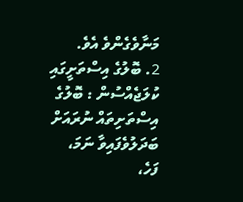މަނާވެގެންވެ އެވެ.
2. ބޮލުގެ އިސްތަށީގައި ކުލަޖެއްސުން : ބޮލުގެ އިސްތަށިތައް ނުރައަށް ބަދަލުވެފައިވާ ނަމަ، ފަހެ،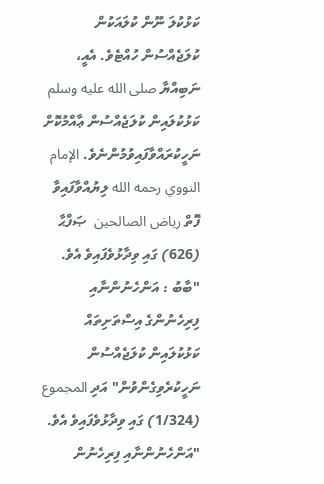ކަޅުކުލަ ނޫން ކުލައަކުން ކުލަޖެއްސުން ހުއްޓެވެ. އެއީ، ނަބިއްޔާ صلى الله عليه وسلم ކަޅުކުލައިން ކުލަޖެއްސުން ޢާއްމުކޮށް ނަހީކުރައްވާފައިވުމުންނެވެ. الإمام النووي رحمه الله ލިޔުއްވާފައިވާ ފޮތް رياض الصالحين  ޞަފްޙާ (626) ގައި ވިދާޅުވެފައިވެ އެވެ. "ބާބު : އަންހެނުންނާއި ފިރިހެނުންގެ އިސްތަށިތައް ކަޅުކުލައިން ކުލަޖެއްސުން ނަހީކުރެވިގެންވުން" އަދި المجموع (1/324) ގައި ވިދާޅުވެފައިވެ އެވެ. "އަންހެނުންނާއި ފިރިހެނުން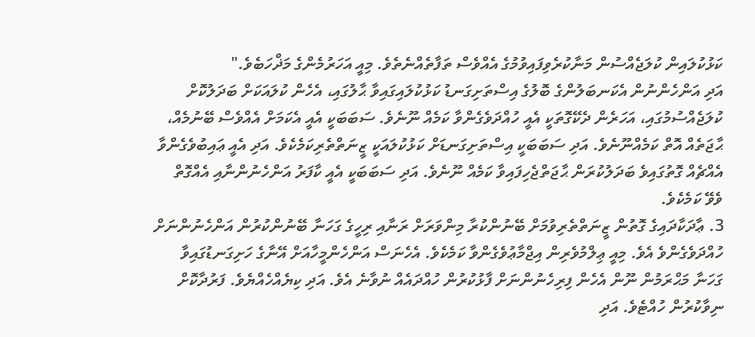ކަޅުކުލައިން ކުލަޖެއްސުން މަނާކުރެވިފައިވުމުގެ އެއްވެސް ތަފާތެއްނެތެވެ. މިއީ އަހަރުމެންގެ މަޛްހަބެވެ."
އަދި އަންހެންނުން އެކަނބަލުންގެ ބޮލުގެ އިސްތަށިގަނޑު ކަޅުކުލައިގައިވާ ޙާލުގައި، އެހެން ކުލައަކަށް ބަދަލުކޮށް ކުލަޖެއްސުމުގައި، އަހަރެން ދެކޭގޮތަކީ އެއީ ހުއްދަވެގެންވާ ކަމެއް ނޫނެވެ. ސަބަބަކީ އެއީ އެކަމަށް އެއްވެސް ބޭނުމެއް، ޙާޖަތެއް އޮތް ކަމެއްނޫނެވެ. އަދި ސަބަބަކީ އިސްތަށިގަނޑަށް ކަޅުކުލައަކީ ޒީނަތްތެރިކަމެކެވެ. އަދި އެއީ ޢައިބުވެގެންވާ އެއްޗެއް ގޮތުގައިވެ ބަދަލުކުރަން ޙާޖަތްޖެހިފައިވާ ކަމެއް ނޫނެވެ. އަދި ސަބަބަކީ އެއީ ކާފަރު އަންހެނުންނާއި އެއްގޮތް ވެވޭ ކަމެކެވެ.
3. ޢާދަކާދައިގެ ގޮތުން ޒީނަތްތެރިވުމަށް ބޭނުންކުރާ މިންވަރަށް ރަނާއި ރިހީގެ ގަހަނާ ބޭނުންކުރުން އަންހެނުންނަށް ހުއްދަވެގެންވެ އެވެ. މިއީ ޢިލްމުވެރިން އިޖްމާޢުވެގެންވާ ކަމެކެވެ. އެހެނަސް އަންހެންމީހާއަށް އޭނާގެ ހަށިގަނޑުގައިވާ ގަހަނާ މަޙްރަމުން ނޫން އެހެން ފިރިހެނުންނަށް ފާޅުކުރުން ހުއްދައެއް ނުވާނެ އެވެ. އަދި ކިޔެއްހެއްޔެވެ. ފަރުދާކޮށް ނިވާކުރުން ހުއްޓެވެ. އަދި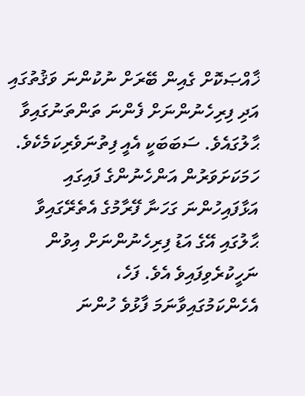ޚާއްޞަކޮށް ގެއިން ބޭރަށް ނުކުންނަ ވަޤުތުގައި އަދި ފިރިހެނުންނަށް ފެންނަ ތަންތަނުގައިވާ ޙާލުގައެވެ. ސަބަބަކީ އެއީ ފިތުނަވެރިކަމެކެވެ. ހަމަކަށަވަރުން އަންހެނުންގެ ފައިގައި އަޅާފައިހުންނަ ގަހަނާ ފޭރާމުގެ އެތެރޭގައިވާ ޙާލުގައި އޭގެ އަޑު ފިރިހެނުންނަށް އިވުން ނަހީކުރެވިފައިވެ އެވެ. ފަހެ، އެހެންކަމުގައިވާނަމަ ފާޅުވެ ހުންނަ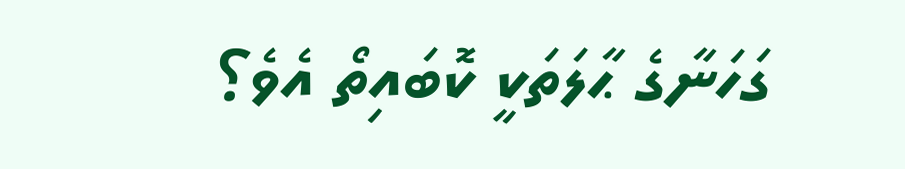ގަހަނާގެ ޙާލަތަކީ ކޮބައިތޯ އެވެ؟